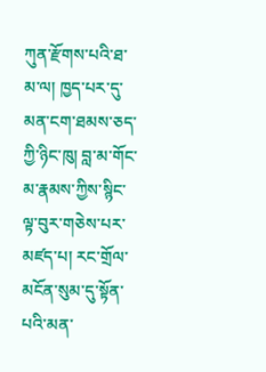ཀུན་རྫོགས་པའི་ཐ་མ་ལ། ཁྱད་པར་དུ་མན་ངག་ཐམས་ཅད་ཀྱི་ཉིང་ཁུ། བླ་མ་གོང་མ་རྣམས་ཀྱིས་སྙིང་ལྟ་བུར་གཅེས་པར་མཛད་པ། རང་གྲོལ་མངོན་སུམ་དུ་སྟོན་པའི་མན་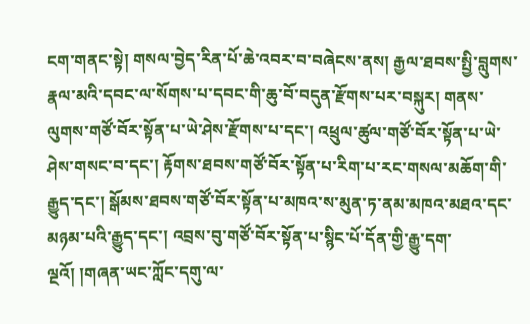ངག་གནང་སྟེ། གསལ་བྱེད་རིན་པོ་ཆེ་འབར་བ་བཞེངས་ནས། རྒྱལ་ཐབས་སྤྱི་བླུགས་རྣལ་མའི་དབང་ལ་སོགས་པ་དབང་གི་ཆུ་བོ་བདུན་རྫོགས་པར་བསྐུར། གནས་ལུགས་གཙོ་བོར་སྟོན་པ་ཡེ་ཤེས་རྫོགས་པ་དང་། འཕྲུལ་ཚུལ་གཙོ་བོར་སྟོན་པ་ཡེ་ཤེས་གསང་བ་དང་། རྟོགས་ཐབས་གཙོ་བོར་སྟོན་པ་རིག་པ་རང་གསལ་མཆོག་གི་རྒྱུད་དང་། སྒོམས་ཐབས་གཙོ་བོར་སྟོན་པ་མཁའ་ས་མུན་ཏ་ནམ་མཁའ་མཐའ་དང་མཉམ་པའི་རྒྱུད་དང་། འབྲས་བུ་གཙོ་བོར་སྟོན་པ་སྙིང་པོ་དོན་གྱི་རྒྱུ་དག་ལྔའོ། །གཞན་ཡང་ཀློང་དགུ་ལ་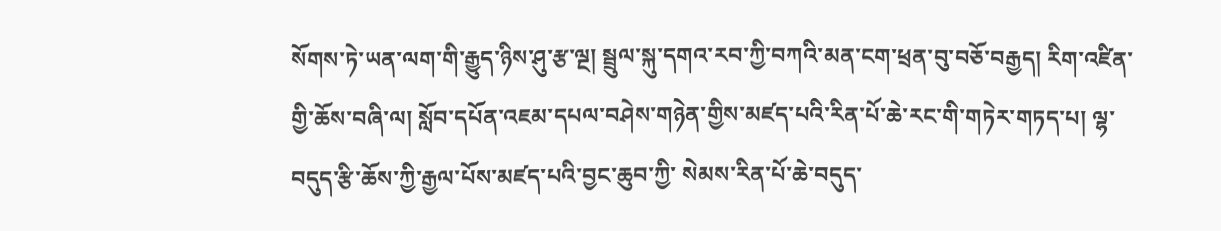སོགས་ཏེ་ཡན་ལག་གི་རྒྱུད་ཉིས་ཤུ་རྩ་ལྔ། སྦྲུལ་སྐུ་དགའ་རབ་ཀྱི་བཀའི་མན་ངག་ཕྲན་བུ་བཅོ་བརྒྱད། རིག་འཛིན་གྱི་ཆོས་བཞི་ལ། སློབ་དཔོན་འཇམ་དཔལ་བཤེས་གཉེན་གྱིས་མཛད་པའི་རིན་པོ་ཆེ་རང་གི་གཏེར་གཏད་པ། ལྷ་བདུད་རྩི་ཆོས་ཀྱི་རྒྱལ་པོས་མཛད་པའི་བྱང་ཆུབ་ཀྱི་ སེམས་རིན་པོ་ཆེ་བདུད་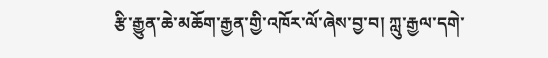རྩི་རྒྱུན་ཆེ་མཆོག་རྒྱན་གྱི་འཁོར་ལོ་ཞེས་བྱ་བ། ཀླུ་རྒྱལ་དགེ་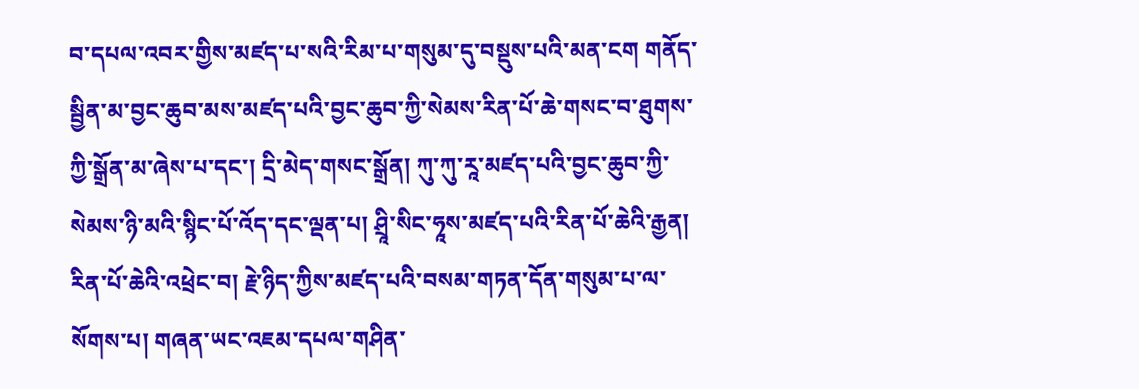བ་དཔལ་འབར་གྱིས་མཛད་པ་སའི་རིམ་པ་གསུམ་དུ་བསྡུས་པའི་མན་ངག གནོད་སྦྱིན་མ་བྱང་ཆུབ་མས་མཛད་པའི་བྱང་ཆུབ་ཀྱི་སེམས་རིན་པོ་ཆེ་གསང་བ་ཐུགས་ཀྱི་སྒྲོན་མ་ཞེས་པ་དང་། དྲི་མེད་གསང་སྒྲོན། ཀུ་ཀུ་རཱ་མཛད་པའི་བྱང་ཆུབ་ཀྱི་སེམས་ཉི་མའི་སྙིང་པོ་འོད་དང་ལྡན་པ། ཤྲཱི་སིང་ཧཱས་མཛད་པའི་རིན་པོ་ཆེའི་རྒྱན། རིན་པོ་ཆེའི་འཕྲེང་བ། རྗེ་ཉིད་ཀྱིས་མཛད་པའི་བསམ་གཏན་དོན་གསུམ་པ་ལ་སོགས་པ། གཞན་ཡང་འཇམ་དཔལ་གཤིན་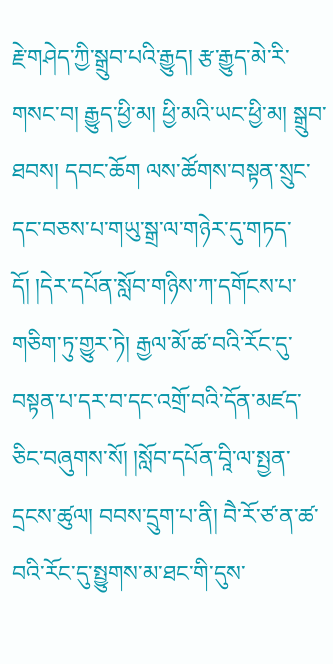རྗེ་གཤེད་ཀྱི་སྒྲུབ་པའི་རྒྱུད། རྩ་རྒྱུད་མེ་རི་གསང་བ། རྒྱུད་ཕྱི་མ། ཕྱི་མའི་ཡང་ཕྱི་མ། སྒྲུབ་ཐབས། དབང་ཆོག ལས་ཚོགས་བསྟན་སྲུང་དང་བཅས་པ་གཡུ་སྒྲ་ལ་གཉེར་དུ་གཏད་དོ། །དེར་དཔོན་སློབ་གཉིས་ཀ་དགོངས་པ་གཅིག་ཏུ་གྱུར་ཏེ། རྒྱལ་མོ་ཚ་བའི་རོང་དུ་བསྟན་པ་དར་བ་དང་འགྲོ་བའི་དོན་མཛད་ཅིང་བཞུགས་སོ། །སློབ་དཔོན་བཱི་ལ་སྤྱན་དྲངས་ཚུལ། བབས་དྲུག་པ་ནི། བཻ་རོ་ཙ་ན་ཚ་བའི་རོང་དུ་སྤྱུགས་མ་ཐང་གི་དུས་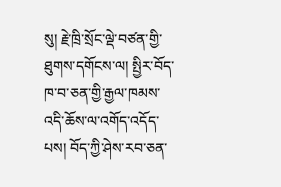སུ། རྗེ་ཁྲི་སྲོང་ལྡེ་བཙན་གྱི་ཐུགས་དགོངས་ལ། སྤྱིར་བོད་ཁ་བ་ཅན་གྱི་རྒྱལ་ཁམས་འདི་ཆོས་ལ་འགོད་འདོད་པས། བོད་ཀྱི་ཤེས་རབ་ཅན་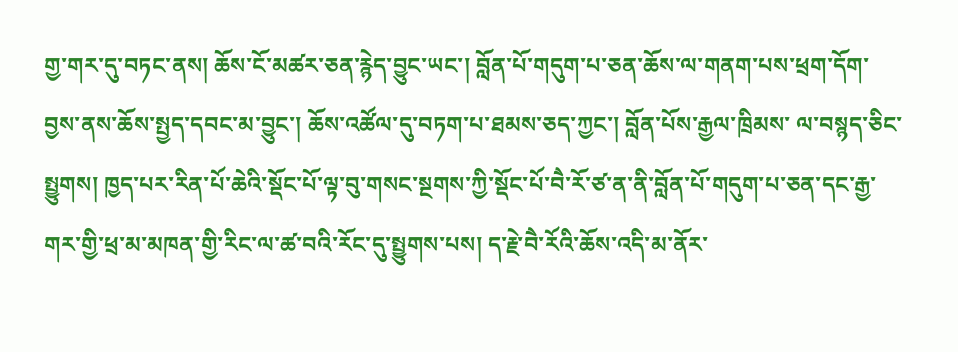གྱ་གར་དུ་བཏང་ནས། ཆོས་ངོ་མཚར་ཅན་རྙེད་བྱུང་ཡང་། བློན་པོ་གདུག་པ་ཅན་ཆོས་ལ་གནག་པས་ཕྲག་དོག་བྱས་ནས་ཆོས་སྤྱད་དབང་མ་བྱུང་། ཆོས་འཚོལ་དུ་བཏག་པ་ཐམས་ཅད་ཀྱང་། བློན་པོས་རྒྱལ་ཁྲིམས་ ལ་བསྙད་ཅིང་སྤྱུགས། ཁྱད་པར་རིན་པོ་ཆེའི་སྡོང་པོ་ལྟ་བུ་གསང་སྔགས་ཀྱི་སྡོང་པོ་བཻ་རོ་ཙ་ན་ནི་བློན་པོ་གདུག་པ་ཅན་དང་རྒྱ་གར་གྱི་ཕྲ་མ་མཁན་གྱི་རིང་ལ་ཚ་བའི་རོང་དུ་སྤྱུགས་པས། ད་རྗེ་བཻ་རོའི་ཆོས་འདི་མ་ནོར་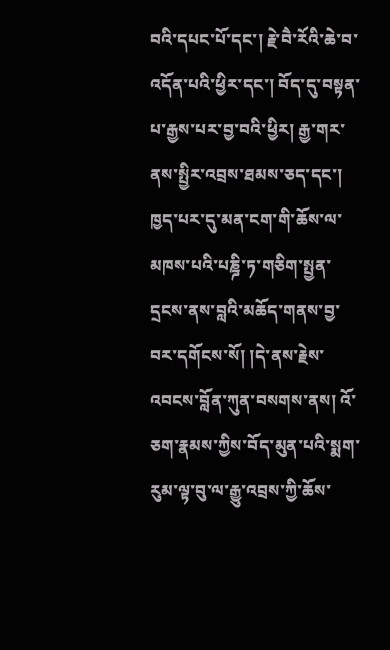བའི་དཔང་པོ་དང་། རྗེ་བཻ་རོའི་ཆེ་བ་འདོན་པའི་ཕྱིར་དང་། བོད་དུ་བསྟན་པ་རྒྱས་པར་བྱ་བའི་ཕྱིར། རྒྱ་གར་ནས་སྤྱིར་འབྲས་ཐམས་ཅད་དང་། ཁྱད་པར་དུ་མན་ངག་གི་ཆོས་ལ་མཁས་པའི་པཎྜི་ཏ་གཅིག་སྤྱན་དྲངས་ནས་བླའི་མཆོད་གནས་བྱ་བར་དགོངས་སོ། །དེ་ནས་རྗེས་འབངས་བློན་ཀུན་བསགས་ནས། འོ་ཅག་རྣམས་ཀྱིས་བོད་མུན་པའི་སྨག་རུམ་ལྟ་བུ་ལ་རྒྱུ་འབྲས་ཀྱི་ཆོས་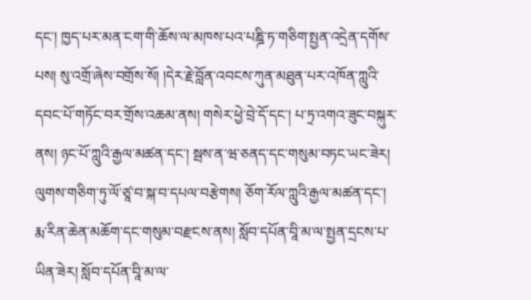དང་། ཁྱད་པར་མན་ངག་གི་ཆོས་ལ་མཁས་པའ་པཎྜི་ཏ་གཅིག་སྤྱན་འདྲེན་དགོས་པས། སུ་འགྲོ་ཞེས་བགྲོས་སོ། །དེར་རྗེ་བློན་འབངས་ཀུན་མཐུན་པར་འཁོན་ཀླུའི་དབང་པོ་གཏོང་བར་གྲོས་འཆམ་ནས། གསེར་ཕྱེ་བྲེ་དོ་དང་། པ་ཏྲ་འགའ་ཟུང་བསྐུར་ནས། ཉང་པོ་ཀླུའི་རྒྱལ་མཚན་དང་། སྦས་ན་ཝ་ཅནད་དང་གསུམ་བཏང་ཡང་ཟེར། ལུགས་གཅིག་ཏུ་ལོ་ཙཱ་བ་སྐ་བ་དཔལ་བརྩེགས། ཅོག་རོལ་ཀླུའི་རྒྱལ་མཚན་དང་། རྨ་རིན་ཆེན་མཆོག་དང་གསུམ་བརྫངས་ནས། སློབ་དཔོན་བཱི་མ་ལ་སྤྱན་དྲངས་པ་ཡིན་ཟེར། སློབ་དཔོན་བཱི་མ་ལ་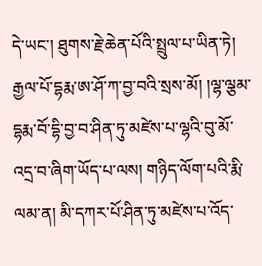དེ་ཡང་། ཐུགས་རྗེ་ཆེན་པོའི་སྤྲུལ་པ་ཡིན་ཏེ། རྒྱལ་པོ་དྷརྨ་ཨ་ཤོ་ཀ་བྱ་བའི་སྲས་མོ། །ལྷ་ལྕམ་དྷརྨ་བོ་དྷི་བྱ་བ་ཤིན་ཏུ་མཛེས་པ་ལྷའི་བུ་མོ་འདྲ་བ་ཞིག་ཡོད་པ་ལས། གཉིད་ལོག་པའི་རྨི་ལམ་ན། མི་དཀར་པོ་ཤིན་ཏུ་མཛེས་པ་འོད་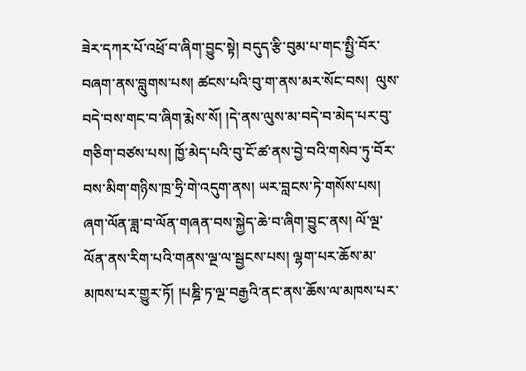ཟེར་དཀར་པོ་འཕྲོ་བ་ཞིག་བྱུང་སྟེ། བདུད་རྩི་བུམ་པ་གང་སྤྱི་བོར་བཞག་ནས་བླུགས་པས། ཚངས་པའི་བུ་ག་ནས་མར་སོང་བས།  ལུས་བདེ་བས་གང་བ་ཞིག་རྨེས་སོ། །དེ་ནས་ལུས་མ་བདེ་བ་མེད་པར་བུ་གཅིག་བཙས་པས། ཁྱོ་མེད་པའི་བུ་ངོ་ཚ་ནས་བྱེ་བའི་གསེབ་ཏུ་བོར་བས་མིག་གཉིས་ཁྲ་ཧྲི་གེ་འདུག་ནས། ཡར་བླངས་ཏེ་གསོས་པས། ཞག་ལོན་ཟླ་བ་ལོན་གཞན་བས་སྐྱེད་ཆེ་བ་ཞིག་བྱུང་ནས། ལོ་ལྔ་ལོན་ནས་རིག་པའི་གནས་ལྔ་ལ་སྦྱངས་པས། ལྷག་པར་ཆོས་མ་མཁས་པར་གྱུར་ཏོ། །པཎྜི་ཏ་ལྔ་བརྒྱའི་ནང་ནས་ཆོས་ལ་མཁས་པར་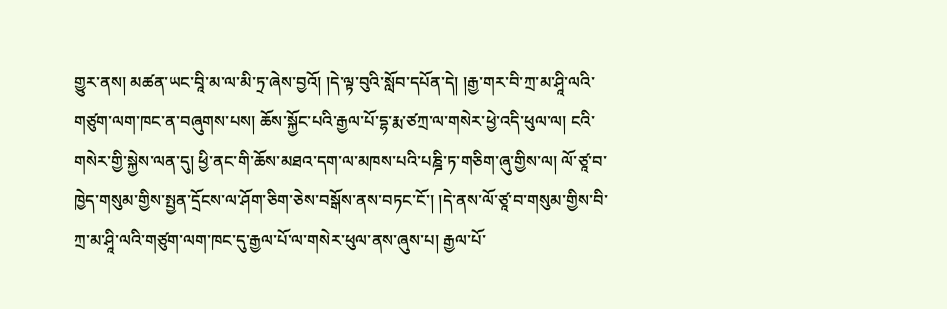གྱུར་ནས། མཚན་ཡང་བཱི་མ་ལ་མི་ཏྲ་ཞེས་བྱའོ། །དེ་ལྟ་བུའི་སློབ་དཔོན་དེ། །རྒྱ་གར་བི་ཀྲ་མ་ཤཱི་ལའི་གཙུག་ལག་ཁང་ན་བཞུགས་པས། ཆོས་སྐྱོང་པའི་རྒྱལ་པོ་དྷ་རྨ་ཙཀྲ་ལ་གསེར་ཕྱེ་འདི་ཕུལ་ལ། ངའི་གསེར་གྱི་སྐྱེས་ལན་དུ། ཕྱི་ནང་གི་ཆོས་མཐའ་དག་ལ་མཁས་པའི་པཎྜི་ཏ་གཅིག་ཞུ་གྱིས་ལ། ལོ་ཙཱ་བ་ཁྱེད་གསུམ་གྱིས་སྤྱན་དྲོངས་ལ་ཤོག་ཅིག་ཅེས་བསྒོས་ནས་བཏང་ངོ་། །དེ་ནས་ལོ་ཙཱ་བ་གསུམ་གྱིས་བི་ཀྲ་མ་ཤཱི་ལའི་གཙུག་ལག་ཁང་དུ་རྒྱལ་པོ་ལ་གསེར་ཕུལ་ནས་ཞུས་པ། རྒྱལ་པོ་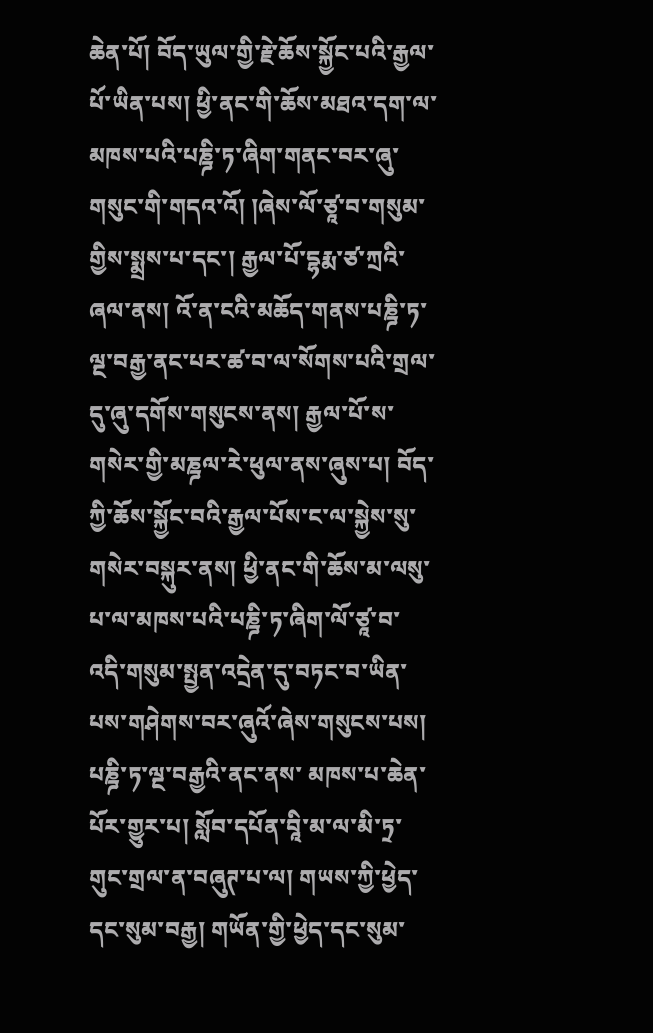ཆེན་པོ། བོད་ཡུལ་གྱི་རྗེ་ཆོས་སྐྱོང་པའི་རྒྱལ་པོ་ཡིན་པས། ཕྱི་ནང་གི་ཆོས་མཐའ་དག་ལ་མཁས་པའི་པཎྜི་ཏ་ཞིག་གནང་བར་ཞུ་གསུང་གི་གདའ་འོ། །ཞེས་ལོ་ཙཱ་བ་གསུམ་གྱིས་སྨྲས་པ་དང་། རྒྱལ་པོ་དྷརྨ་ཙ་ཀྲའི་ཞལ་ནས། འོ་ན་ངའི་མཆོད་གནས་པཎྜི་ཏ་ལྔ་བརྒྱ་ནང་པར་ཚ་བ་ལ་སོགས་པའི་གྲལ་དུ་ཞུ་དགོས་གསུངས་ནས། རྒྱལ་པོ་ས་གསེར་གྱི་མཎྜལ་རེ་ཕུལ་ནས་ཞུས་པ། བོད་ཀྱི་ཆོས་སྐྱོང་བའི་རྒྱལ་པོས་ང་ལ་སྐྱེས་སུ་གསེར་བསྐུར་ནས། ཕྱི་ནང་གི་ཆོས་མ་ལསུ་པ་ལ་མཁས་པའི་པཎྜི་ཏ་ཞིག་ལོ་ཙཱ་བ་འདི་གསུམ་སྤྱན་འདྲེན་དུ་བཏང་བ་ཡིན་པས་གཤེགས་བར་ཞུའོ་ཞེས་གསུངས་པས། པཎྜི་ཏ་ལྔ་བརྒྱའི་ནང་ནས་ མཁས་པ་ཆེན་པོར་གྱུར་པ། སློབ་དཔོན་བཱི་མ་ལ་མི་ཏྲ་གུང་གྲལ་ན་བཞུཊ་པ་ལ། གཡས་ཀྱི་ཕྱེད་དང་སུམ་བརྒྱ། གཡོན་གྱི་ཕྱེད་དང་སུམ་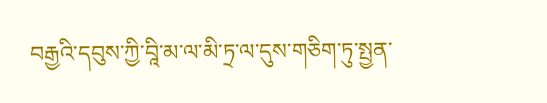བརྒྱའི་དབུས་ཀྱི་བཱི་མ་ལ་མི་ཏྲ་ལ་དུས་གཅིག་ཏུ་སྤྱན་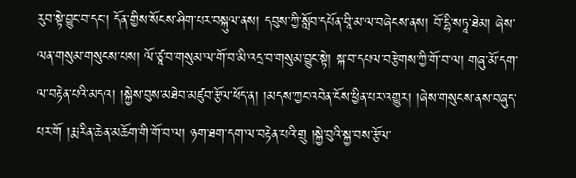རུབ་སྟེ་བྱུང་བ་དང་། དོན་གྱིས་སོངས་ཤིག་པར་བསྐུལ་ནས། དབུས་ཀྱི་སློབ་དཔོན་བཱི་མ་ལ་བཞེངས་ནས། བོ་དྷི་སཏཱ་ཐེམ། ཞེས་ལན་གསུམ་གསུངས་པས། ལོ་ཙཱ་བ་གསུམ་ལ་གོ་བ་མི་འདྲ་བ་གསུམ་བྱུང་སྟེ། སྐ་བ་དཔལ་བརྩེགས་ཀྱི་གོ་བ་ལ། གཞུ་མོ་དག་ལ་བརྟེན་པའི་མདའ། །སྐྱེས་བུས་མཐེབ་མཛུབ་རྩོལ་ཕོད་ན། །མདས་ཀྱང་འབེན་ངོས་ཕྱིན་པར་འགྱུར། །ཞེས་གསུངས་ནས་བཞུད་པར་གོ །རྨ་རིན་ཆེན་མཆོག་གི་གོ་བ་ལ། ཉག་ཐག་དག་ལ་བརྟེན་པའི་གྲུ །སྐྱེ་བུའི་སྐྱ་བས་རྩོལ་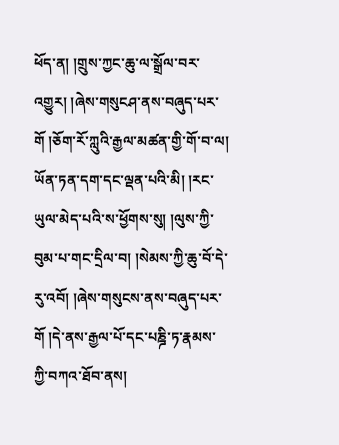ཕོད་ན། །གྲུས་ཀྱང་ཆུ་ལ་སྒྲོལ་བར་འགྱུར། །ཞེས་གསུངཤ་ནས་བཞུད་པར་གོ །ཅོག་རོ་ཀླུའི་རྒྱལ་མཚན་གྱི་གོ་བ་ལ། ཡོན་ཏན་དག་དང་ལྡན་པའི་མི། །རང་ཡུལ་མེད་པའི་ས་ཕྱོགས་སུ། །ལུས་ཀྱི་བུམ་པ་གང་དྲིལ་བ། །སེམས་ཀྱི་ཆུ་བོ་དེ་རུ་འབོ། །ཞེས་གསུངས་ནས་བཞུད་པར་གོ །དེ་ནས་རྒྱལ་པོ་དང་པཎྜི་ཏ་རྣམས་ཀྱི་བཀའ་ཐོབ་ནས།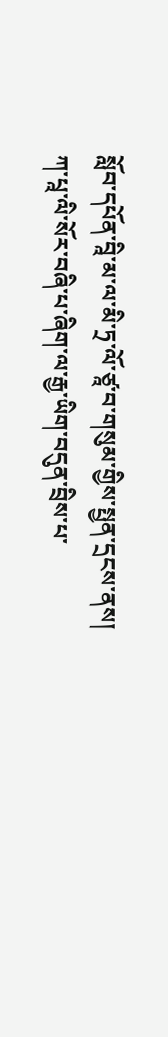སློབ་དཔོན་བཱི་མ་ལ་མི་ཏྲ་ལོ་ཙཱ་བ་གསུམ་གྱིས་སྤྱན་དྲངས་ནས། ཀ་པཱ་ལི་སོར་བཞི་པ་ཞིག་ལ་རྒྱ་ཡིག་བདུན་བྲིས་པ་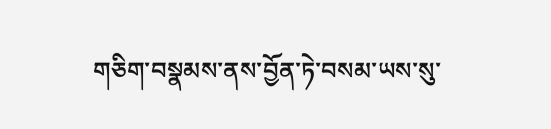གཅིག་བསྣམས་ནས་བྱོན་ཏེ་བསམ་ཡས་སུ་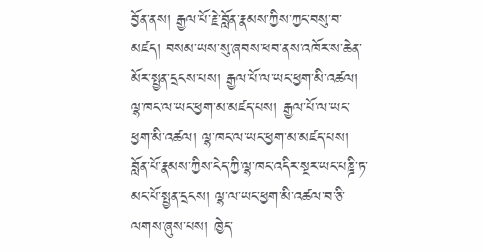བྱོན་ནས། རྒྱལ་པོ་རྗེ་བློན་རྣམས་ཀྱིས་ཀྱང་བསུ་བ་མཛད། བསམ་ཡས་སུ་ཞབས་ཕབ་ནས་འཁོར་ས་ཆེན་མོར་སྤྱན་དྲངས་པས། རྒྱལ་པོ་ལ་ཡང་ཕྱག་མི་འཚལ། ལྷ་ཁང་ལ་ཡང་ཕྱག་མ་མཛད་པས། རྒྱལ་པོ་ལ་ཡང་ཕྱག་མི་འཚལ། ལྷ་ཁང་ལ་ཡང་ཕྱག་མ་མཛད་པས། བློན་པོ་རྣམས་ཀྱིས་ངེད་ཀྱི་ལྷ་ཁང་འདིར་སྔར་ཡང་པཎྜི་ཏ་མང་པོ་སྤྱན་དྲངས། ལྷ་ལ་ཡང་ཕྱག་མི་འཚལ་བ་ཅི་ལགས་ཞུས་པས། ཁྱེད་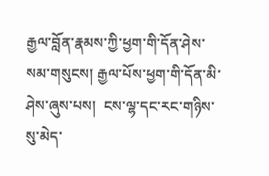རྒྱལ་བློན་རྣམས་ཀྱི་ཕྱག་གི་དོན་ཤེས་སམ་གསུངས། རྒྱལ་པོས་ཕྱག་གི་དོན་མི་ཤེས་ཞུས་པས།  ངས་ལྷ་དང་རང་གཉིས་སུ་མེད་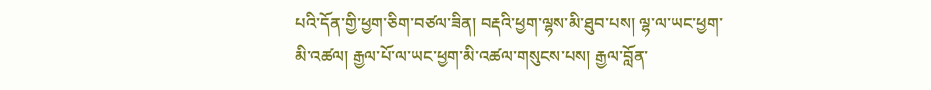པའི་དོན་གྱི་ཕྱག་ཅིག་བཙལ་ཟིན། བརྡའི་ཕྱག་ལྷས་མི་ཐུབ་པས། ལྷ་ལ་ཡང་ཕྱག་མི་འཚལ། རྒྱལ་པོ་ལ་ཡང་ཕྱག་མི་འཚལ་གསུངས་པས། རྒྱལ་བློན་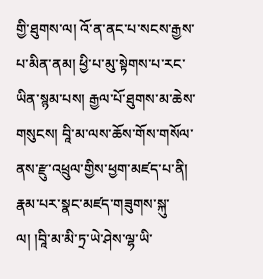གྱི་ཐུགས་ལ། འོ་ན་ནང་པ་སངས་རྒྱས་པ་མིན་ནམ། ཕྱི་པ་མུ་སྟེགས་པ་རང་ཡིན་སྙམ་པས། རྒྱལ་པོ་ཐུགས་མ་ཆེས་གསུངས། བཱི་མ་ལས་ཆོས་གོས་གསོལ་ནས་རྫུ་འཕྲུལ་གྱིས་ཕྱག་མཛད་པ་ནི། རྣམ་པར་སྣང་མཛད་གཟུགས་སྐུ་ལ། །བཱི་མ་མི་ཏྲ་ཡེ་ཤེས་ལྷ་ཡི་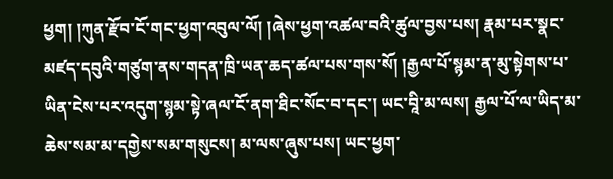ཕྱག། །ཀུན་རྫོབ་ངོ་གང་ཕྱག་འབུལ་ལོ། །ཞེས་ཕྱག་འཚལ་བའི་ཚུལ་བྱས་པས། རྣམ་པར་སྣང་མཛད་དབུའི་གཙུག་ནས་གདན་ཁྲི་ཡན་ཆད་ཚལ་པས་གས་སོ། །རྒྱལ་པོ་སྙམ་ན་མུ་སྟེགས་པ་ཡིན་ངེས་པར་འདུག་སྙམ་སྟེ་ཞལ་ངོ་ནག་ཐིང་སོང་བ་དང་། ཡང་བཱི་མ་ལས། རྒྱལ་པོ་ལ་ཡིད་མ་ཆེས་སམ་མ་དགྱེས་སམ་གསུངས། མ་ལས་ཞུས་པས། ཡང་ཕྱག་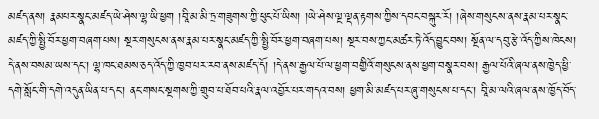མཛད་ནས། རྣམཔར་སྣང་མཛད་ཡེ་ཤེས་ལྷ་ཡི་ཕྱག །བཱི་མ་མི་ཏྲ་གཟུགས་ཀྱི་ཕུང་པོ་ཡིས། །ཡེ་ཤེས་ལྔ་ལྡན་རྟགས་ཀྱིས་དབང་བསྐུར་རོ། །ཞེས་གསུངས་ནས་རྣམ་པར་སྣང་མཛད་ཀྱི་སྤྱི་བོར་ཕྱག་བཞག་པས། སྔར་གསུངས་ནས་རྣམ་པར་སྣང་མཛད་ཀྱི་སྤྱི་བོར་ཕྱག་བཞག་པས། སྔར་བས་ཀྱང་མཚར་ཏེ་འོད་བྱུང་བས། སྔོན་ལ་དབུ་རྩེ་འོད་ཀྱིས་ཁེངས། དེ་ནས་བསམ་ཡས་དང་། ལྷ་ཁང་ཐམས་ཅད་འོད་ཀྱི་ཁྱབ་པར་རབ་ནས་མཛད་དོ། །དེ་ནས་རྒྱལ་པོ་ལ་ཕྱག་བགྱིའོ་གསུངས་ནས་ཕྱག་བསྣར་བས། རྒྱལ་པོའི་ཞལ་ནས་ཁྱེད་ཕྱི་དགེ་སློང་གི་དགེ་འདུན་ཡིན་པ་དང་། ནང་གསང་སྔགས་ཀྱི་གྲུབ་པ་ཐོབ་པའི་རྣལ་འབྱོར་པར་གདའ་བས། ཕྱག་མི་མཛད་པར་ཞུ་གསུངས་པ་དང་། བཱི་མ་ལའི་ཞལ་ནས་ཁྱོད་བོད་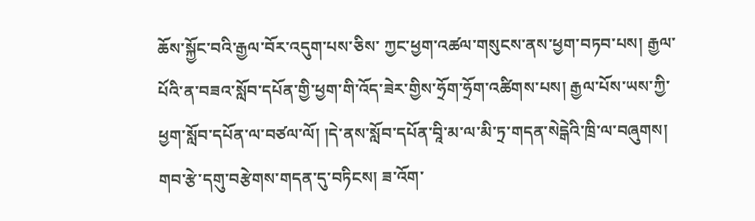ཆོས་སྐྱོང་བའི་རྒྱལ་བོར་འདུག་པས་ཅིས་ ཀྱང་ཕྱག་འཚལ་གསུངས་ནས་ཕྱག་བཏབ་པས། རྒྱལ་པོའི་ན་བཟའ་སློབ་དཔོན་གྱི་ཕྱག་གི་འོད་ཟེར་གྱིས་ཧྲོག་ཧྲོག་འཚིགས་པས། རྒྱལ་པོས་ཡས་ཀྱི་ཕྱག་སློབ་དཔོན་ལ་བཙལ་ལོ། །དེ་ནས་སློབ་དཔོན་བཱི་མ་ལ་མི་ཏྲ་གདན་སེདྒེའི་ཁྲི་ལ་བཞུགས། གབ་རྩེ་དགུ་བརྩེགས་གདན་དུ་བཏིངས། ཟ་འོག་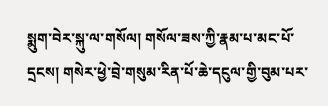སྨུག་བེར་སྐུ་ལ་གསོལ། གསོལ་ཟས་ཀྱི་རྣམ་པ་མང་པོ་དྲངས། གསེར་ཕྱེ་བྲེ་གསུམ་རིན་པོ་ཆེ་དངུལ་གྱི་བུམ་པར་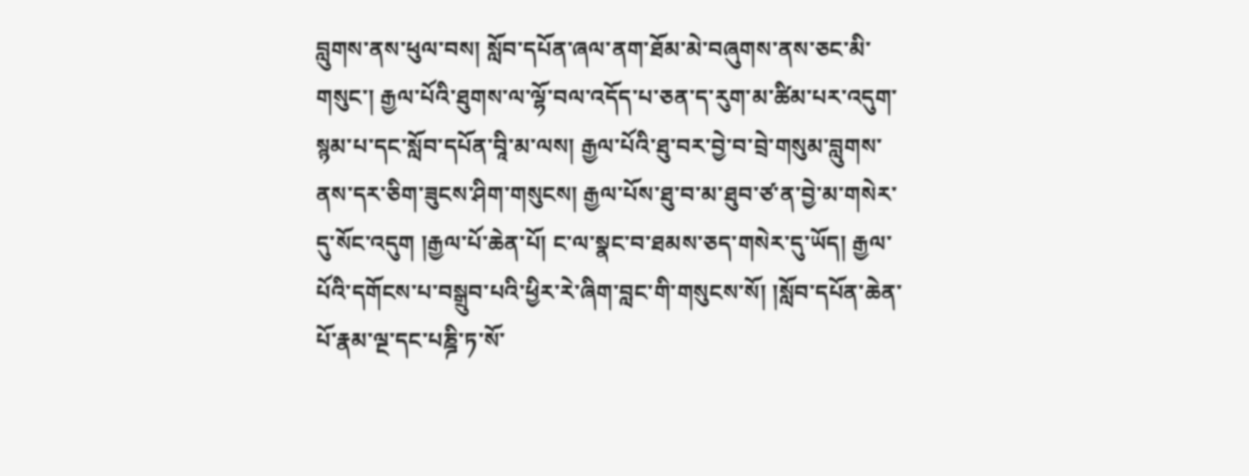བླུགས་ནས་ཕུལ་བས། སློབ་དཔོན་ཞལ་ནག་ཐོམ་མེ་བཞུགས་ནས་ཅང་མི་གསུང་། རྒྱལ་པོའི་ཐུགས་ལ་ལྷོ་བལ་འདོད་པ་ཅན་ད་རུག་མ་ཚིམ་པར་འདུག་སྙམ་པ་དང་སློབ་དཔོན་བཱི་མ་ལས། རྒྱལ་པོའི་ཐུ་བར་བྱེ་བ་བྲེ་གསུམ་བླུགས་ནས་དར་ཅིག་ཟུངས་ཤིག་གསུངས། རྒྱལ་པོས་ཐུ་བ་མ་ཐུབ་ཙ་ན་བྱེ་མ་གསེར་དུ་སོང་འདུག །རྒྱལ་པོ་ཆེན་པོ། ང་ལ་སྣང་བ་ཐམས་ཅད་གསེར་དུ་ཡོད། རྒྱལ་པོའི་དགོངས་པ་བསྒྲུབ་པའི་ཕྱིར་རེ་ཞིག་བླང་གི་གསུངས་སོ། །སློབ་དཔོན་ཆེན་པོ་རྣམ་ལྔ་དང་པཎྜི་ཏ་སོ་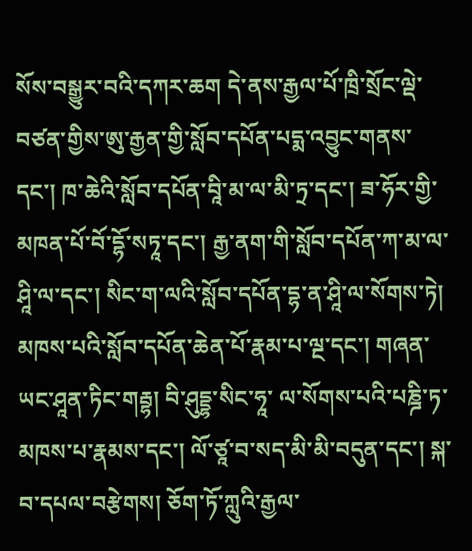སོས་བསྒྱུར་བའི་དཀར་ཆག དེ་ནས་རྒྱལ་པོ་ཁྲི་སྲོང་ལྡེ་བཙན་གྱིས་ཨུ་རྒྱན་གྱི་སློབ་དཔོན་པདྨ་འབྱུང་གནས་དང་། ཁ་ཆེའི་སློབ་དཔོན་བཱི་མ་ལ་མི་ཏྲ་དང་། ཟ་ཧོར་གྱི་མཁན་པོ་བོ་དྷོ་སཏཱ་དང་། རྒྱ་ནག་གི་སློབ་དཔོན་ཀ་མ་ལ་ཤཱི་ལ་དང་། སིང་ག་ལའི་སློབ་དཔོན་དྷ་ན་ཤཱི་ལ་སོགས་ཏེ། མཁས་པའི་སློབ་དཔོན་ཆེན་པོ་རྣམ་པ་ལྔ་དང་། གཞན་ཡང་ཤཱན་ཏིང་གརྦྷ། བི་ཤུདྡྷ་སིང་ཧཱ་ ལ་སོགས་པའི་པཎྜི་ཏ་མཁས་པ་རྣམས་དང་། ལོ་ཙཱ་བ་སད་མི་མི་བདུན་དང་། སྐ་བ་དཔལ་བརྩེགས། ཅོག་ཏོ་ཀླུའི་རྒྱལ་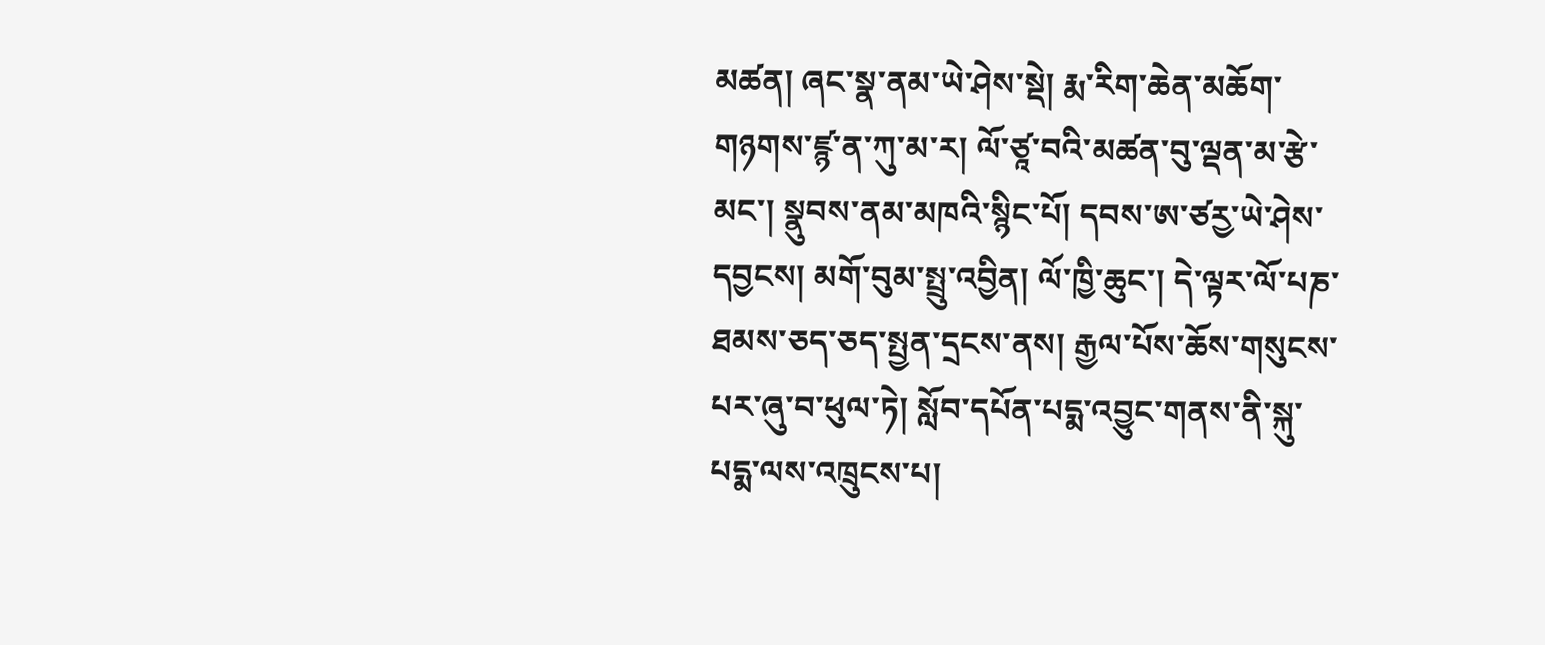མཚན། ཞང་སྣ་ནམ་ཡེ་ཤེས་སྡེ། རྨ་རིག་ཆེན་མཆོག་གཉགས་ཛྙ་ན་ཀུ་མ་ར། ལོ་ཙཱ་བའི་མཚན་བུ་ལྡན་མ་རྩེ་མང་། སྣུབས་ནམ་མཁའི་སྙིང་པོ། དབས་ཨ་ཙརྱ་ཡེ་ཤེས་དབྱངས། མགོ་བུམ་སྤྲུ་འབྱིན། ལོ་ཁྱི་ཆུང་། དེ་ལྟར་ལོ་པཎ་ཐམས་ཅད་ཅད་སྤྱན་དྲངས་ནས། རྒྱལ་པོས་ཆོས་གསུངས་པར་ཞུ་བ་ཕུལ་ཏེ། སློབ་དཔོན་པདྨ་འབྱུང་གནས་ནི་སྐུ་པདྨ་ལས་འཁྲུངས་པ།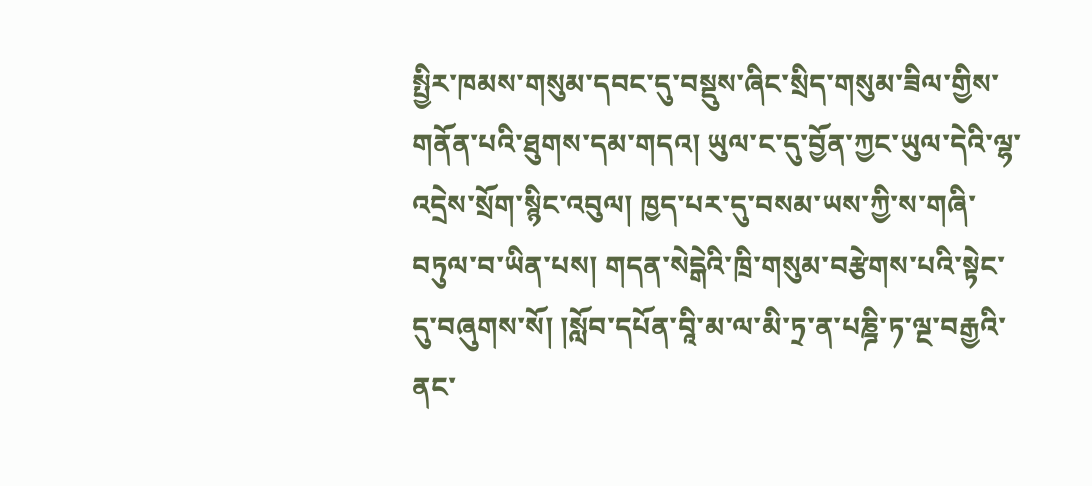སྤྱིར་ཁམས་གསུམ་དབང་དུ་བསྡུས་ཞིང་སྲིད་གསུམ་ཟིལ་གྱིས་གནོན་པའི་ཐུགས་དམ་གདའ། ཡུལ་ང་དུ་བྱོན་ཀྱང་ཡུལ་དེའི་ལྷ་འདྲེས་སྲོག་སྙིང་འབུལ། ཁྱད་པར་དུ་བསམ་ཡས་ཀྱི་ས་གཞི་བཏུལ་བ་ཡིན་པས། གདན་སེདྒེའི་ཁྲི་གསུམ་བརྩེགས་པའི་སྟེང་དུ་བཞུགས་སོ། །སློབ་དཔོན་བཱི་མ་ལ་མི་ཏྲ་ན་པཎྜི་ཏ་ལྔ་བརྒྱའི་ནང་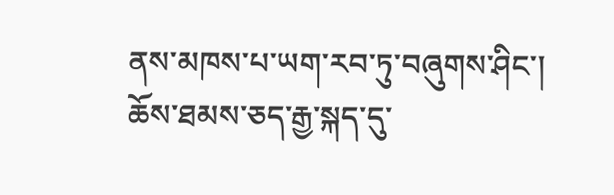ནས་མཁས་པ་ཡག་རབ་ཏུ་བཞུགས་ཤིང་། ཆོས་ཐམས་ཅད་རྒྱ་སྐད་དུ་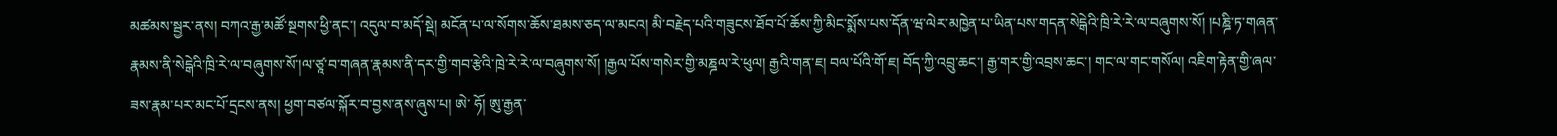མཚམས་སྦྱར་ནས། བཀའ་རྒྱ་མཚོ་སྔགས་ཕྱི་ནང་། འདུལ་བ་མདོ་སྡེ། མངོན་པ་ལ་སོགས་ཆོས་ཐམས་ཅད་ལ་མངའ། མི་བརྗེད་པའི་གཟུངས་ཐོབ་པོ་ཆོས་ཀྱི་མིང་སྨོས་པས་དོན་ཝ་ལེར་མཁྱེན་པ་ཡིན་པས་གདན་སེདྒེའི་ཁྲི་རེ་རེ་ལ་བཞུགས་སོ། །པཎྜི་ཏ་གཞན་རྣམས་ནི་སེདྒེའི་ཁྲི་རེ་ལ་བཞུགས་སོ་།ལ་ཙཱ་བ་གཞན་རྣམས་ནི་དར་གྱི་གབ་རྩེའི་ཁྲེ་རེ་རེ་ལ་བཞུགས་སོ། །རྒྱལ་པོས་གསེར་གྱི་མཎྜལ་རེ་ཕུལ། རྒྱའི་གན་ཇ། བལ་པོའི་གོ་ཇ། བོད་ཀྱི་འབྲུ་ཆང་། རྒྱ་གར་གྱི་འབྲས་ཆང་། གང་ལ་གང་གསོལ། འཇིག་རྟེན་གྱི་ཞལ་ཟས་རྣམ་པར་མང་པོ་དྲངས་ནས། ཕྱག་བཙལ་སྐོར་བ་བྱས་ནས་ཞུས་པ། ཨེ་ ཧོ། ཨུ་རྒྱན་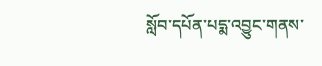སློབ་དཔོན་པདྨ་འབྱུང་གནས་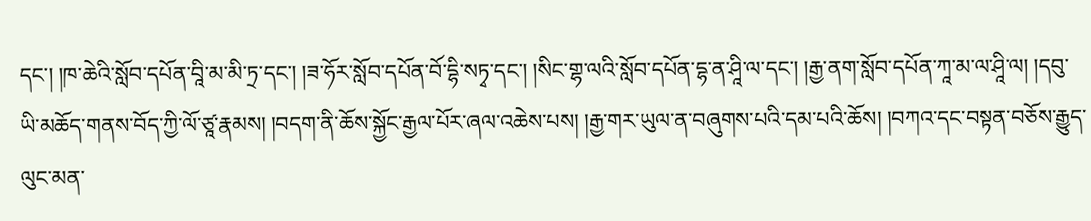དང་། །ཁ་ཆེའི་སློབ་དཔོན་བཱི་མ་མི་ཏྲ་དང་། །ཟ་ཧོར་སློབ་དཔོན་བོ་དྷི་སཏྭ་དང་། །སིང་གྷ་ལའི་སློབ་དཔོན་དྷ་ན་ཤཱི་ལ་དང་། །རྒྱ་ནག་སློབ་དཔོན་ཀཱ་མ་ལ་ཤཱི་ལ། །དབུ་ཡི་མཆོད་གནས་བོད་ཀྱི་ལོ་ཙཱ་རྣམས། །བདག་ནི་ཆོས་སྐྱོང་རྒྱལ་པོར་ཞལ་འཆེས་པས། །རྒྱ་གར་ཡུལ་ན་བཞུགས་པའི་དམ་པའི་ཆོས། །བཀའ་དང་བསྟན་བཅོས་རྒྱུད་ལུང་མན་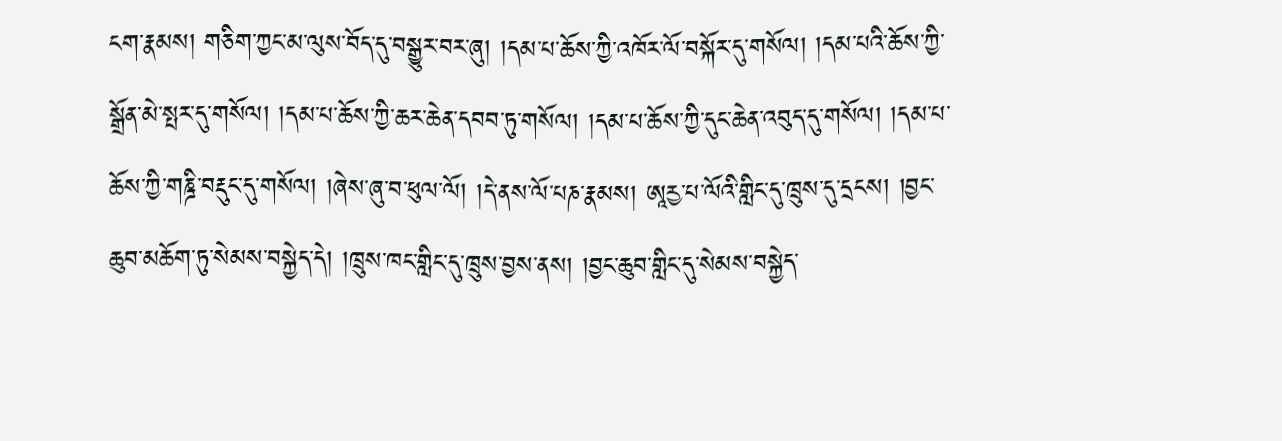ངག་རྣམས། གཅིག་ཀྱང་མ་ལུས་བོད་དུ་བསྒྱུར་བར་ཞུ། །དམ་པ་ཆོས་ཀྱི་འཁོར་ལོ་བསྐོར་དུ་གསོལ། །དམ་པའི་ཆོས་ཀྱི་སྒྲོན་མེ་སྤར་དུ་གསོལ། །དམ་པ་ཆོས་ཀྱི་ཆར་ཆེན་དབབ་ཏུ་གསོལ། །དམ་པ་ཆོས་ཀྱི་དུང་ཆེན་འབུད་དུ་གསོལ། །དམ་པ་ཆོས་ཀྱི་གཎྜི་བརྡུང་དུ་གསོལ། །ཞེས་ཞུ་བ་ཕུལ་ལོ། །དེ་ནས་ལོ་པཎ་རྣམས། ཨཱརྱ་པ་ལོའི་གླིང་དུ་ཁྲུས་དུ་དྲངས། །བྱང་ཆུབ་མཆོག་ཏུ་སེམས་བསྐྱེད་དེ། །ཁྲུས་ཁང་གླིང་དུ་ཁྲུས་བྱས་ནས། །བྱང་ཆུབ་གླིང་དུ་སེམས་བསྐྱེད་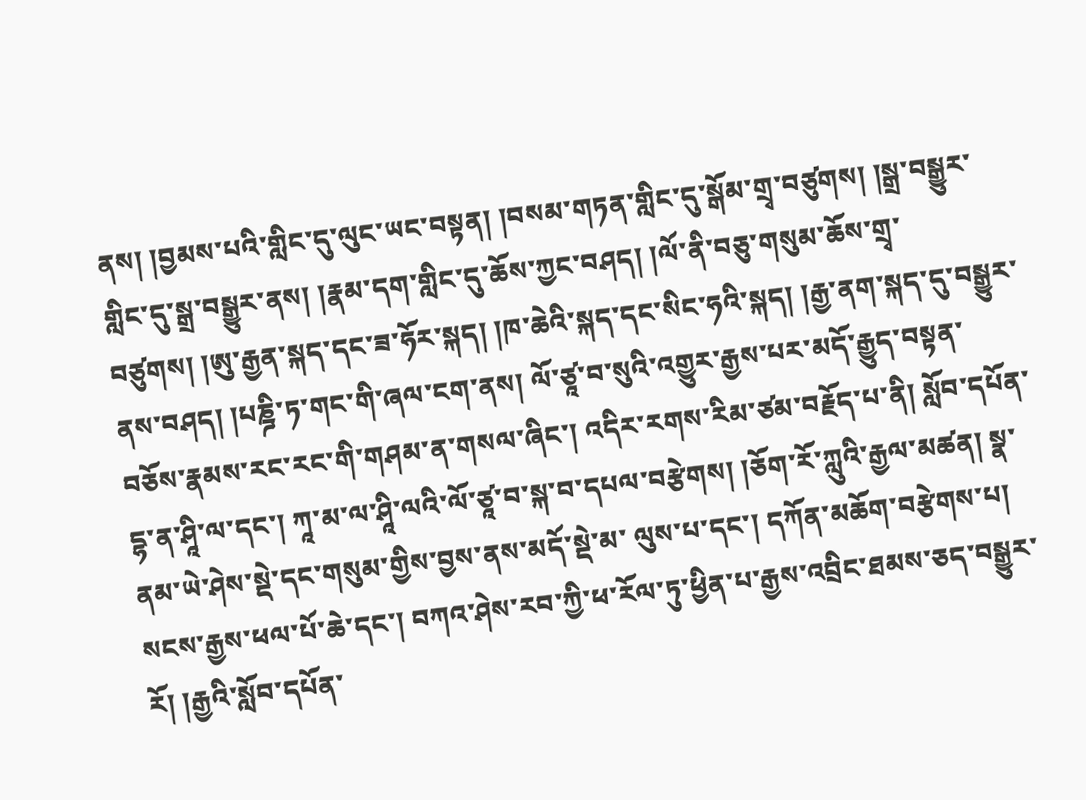ནས། །བྱམས་པའི་གླིང་དུ་ལུང་ཡང་བསྟན། །བསམ་གཏན་གླིང་དུ་སྒོམ་གྲྭ་བཙུགས། །སྒྲ་བསྒྱུར་གླིང་དུ་སྒྲ་བསྒྱུར་ནས། །རྣམ་དག་གླིང་དུ་ཆོས་ཀྱང་བཤད། །ལོ་ནི་བཅུ་གསུམ་ཆོས་གྲྭ་བཙུགས། །ཨུ་རྒྱན་སྐད་དང་ཟ་ཧོར་སྐད། །ཁ་ཆེའི་སྐད་དང་སིང་ཧའི་སྐད། །རྒྱ་ནག་སྐད་དུ་བསྒྱུར་ནས་བཤད། །པཎྜི་ཏ་གང་གི་ཞལ་ངག་ནས། ལོ་ཙཱ་བ་སུའི་འགྱུར་རྒྱས་པར་མདོ་རྒྱུད་བསྟན་བཅོས་རྣམས་རང་རང་གི་གཤམ་ན་གསལ་ཞིང་། འདིར་རགས་རིམ་ཙམ་བརྗོད་པ་ནི། སློབ་དཔོན་དྷ་ན་ཤཱི་ལ་དང་། ཀཱ་མ་ལ་ཤཱི་ལའི་ལོ་ཙཱ་བ་སྐ་བ་དཔལ་བརྩེགས། །ཅོག་རོ་ཀླུའི་རྒྱལ་མཚན། སྣ་ནམ་ཡེ་ཤེས་སྡེ་དང་གསུམ་གྱིས་བྱས་ནས་མདོ་སྡེ་མ་ ལུས་པ་དང་། དཀོན་མཆོག་བརྩེགས་པ། སངས་རྒྱས་ཕལ་པོ་ཆེ་དང་། བཀའ་ཤེས་རབ་ཀྱི་ཕ་རོལ་ཏུ་ཕྱིན་པ་རྒྱས་འབྲིང་ཐམས་ཅད་བསྒྱུར་རོ། །རྒྱའི་སློབ་དཔོན་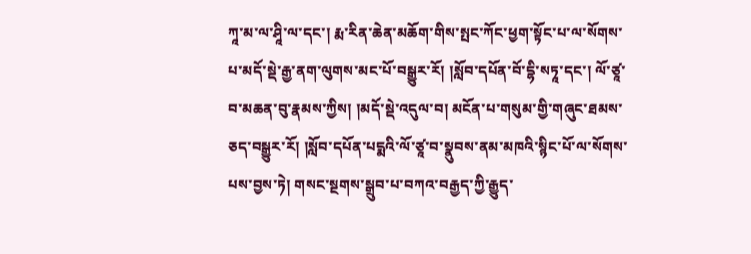ཀཱ་མ་ལ་ཤཱི་ལ་དང་། རྨ་རིན་ཆེན་མཆོག་གིས་སྤང་ཀོང་ཕྱག་སྟོང་པ་ལ་སོགས་པ་མདོ་སྡེ་རྒྱ་ནག་ལུགས་མང་པོ་བསྒྱུར་རོ། །སློབ་དཔོན་བོ་དྷི་སཏཱ་དང་། ལོ་ཙཱ་བ་མཆན་བུ་རྣམས་ཀྱིས། །མདོ་སྡེ་འདུལ་བ། མངོན་པ་གསུམ་གྱི་གཞུང་ཐམས་ཅད་བསྒྱུར་རོ། །སློབ་དཔོན་པདྨའི་ལོ་ཙཱ་བ་སྣུབས་ནམ་མཁའི་སྙིང་པོ་ལ་སོགས་པས་བྱས་ཏེ། གསང་སྔགས་སྒྲུབ་པ་བཀའ་བརྒྱད་ཀྱི་རྒྱུད་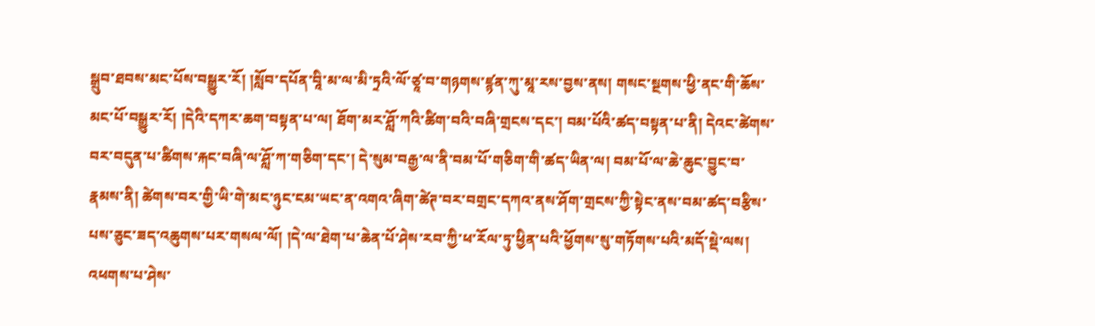སྒྲུབ་ཐབས་མང་པོས་བསྒྱུར་རོ། །སློབ་དཔོན་བཱི་མ་ལ་མི་ཏྲའི་ལོ་ཙཱ་བ་གཉགས་ཛྙན་ཀུ་མཱ་རས་བྱས་ནས། གསང་སྔགས་ཕྱི་ནང་གི་ཆོས་མང་པོ་བསྒྱུར་རོ། །དེའི་དཀར་ཆག་བསྟན་པ་ལ། ཐོག་མར་ཤློ་ཀའི་ཚིག་བའི་བཞི་གྲངས་དང་། བམ་པོའི་ཚད་བསྟན་པ་ནི། དེའང་ཚེགས་བར་བདུན་པ་ཚིགས་རྐང་བཞི་ལ་ཤློ་ཀ་གཅིག་དང་། དེ་སུམ་བརྒྱ་ལ་ནི་བམ་པོ་གཅིག་གི་ཚད་ཡིན་ལ། བམ་པོ་ལ་ཆེ་ཆུང་བྱུང་བ་རྣམས་ནི། ཚེགས་བར་གྱི་ཡི་གེ་མང་ཉུང་ངམ་ཡང་ན་འགའ་ཞིག་ཚེཊ་བར་བགྲང་དཀའ་ནས་ཤོག་གྲངས་ཀྱི་སྟེང་ནས་བམ་ཚད་བརྩིས་པས་ཅུང་ཟད་འཆུགས་པར་གསལ་ལོ། །དེ་ལ་ཐེག་པ་ཆེན་པོ་ཤེས་རབ་ཀྱི་ཕ་རོལ་ཏུ་ཕྱིན་པའི་ཕྱོགས་སུ་གཏོགས་པའི་མདོ་སྡེ་ལས། འཕགས་པ་ཤེས་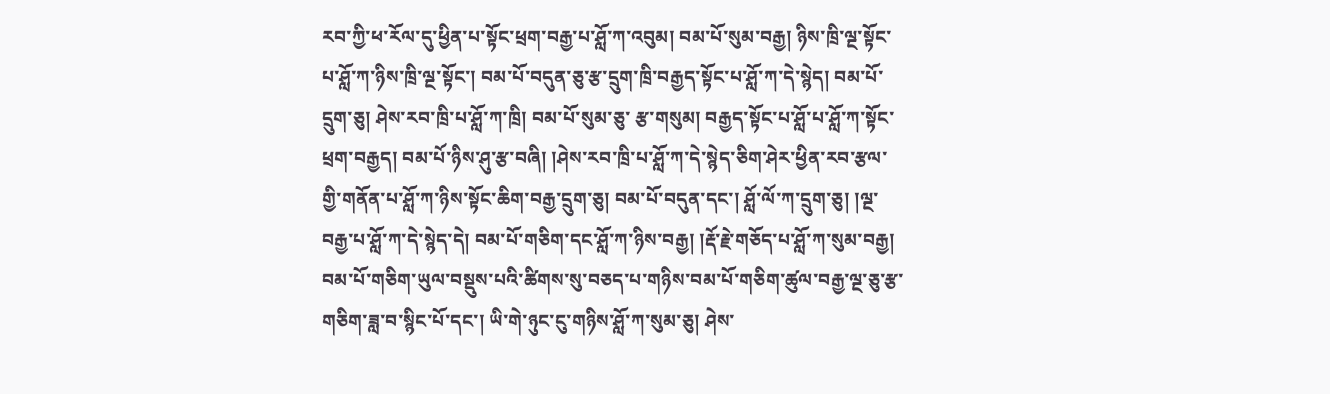རབ་ཀྱི་ཕ་རོལ་དུ་ཕྱིན་པ་སྟོང་ཕྲག་བརྒྱ་པ་ཤློ་ཀ་འབུམ། བམ་པོ་སུམ་བརྒྱ། ཉིས་ཁྲི་ལྔ་སྟོང་པ་ཤློ་ཀ་ཉིས་ཁྲི་ལྔ་སྟོང་། བམ་པོ་བདུན་ཅུ་རྩ་དྲུག་ཁྲི་བརྒྱད་སྟོང་པ་ཤློ་ཀ་དེ་སྙེད། བམ་པོ་དྲུག་ཅུ། ཤེས་རབ་ཁྲི་པ་ཤློ་ཀ་ཁྲི། བམ་པོ་སུམ་ཅུ་ རྩ་གསུམ། བརྒྱད་སྟོང་པ་ཤློ་པ་ཤློ་ཀ་སྟོང་ཕྲག་བརྒྱད། བམ་པོ་ཉིས་ཤུ་རྩ་བཞི། །ཤེས་རབ་ཁྲི་པ་ཤློ་ཀ་དེ་སྙེད་ཅིག་ཤེར་ཕྱིན་རབ་རྩལ་གྱི་གནོན་པ་ཤློ་ཀ་ཉིས་སྟོང་ཆིག་བརྒྱ་དྲུག་ཅུ། བམ་པོ་བདུན་དང་། ཤློ་ལོ་ཀ་དྲུག་ཅུ། །ལྔ་བརྒྱ་པ་ཤློ་ཀ་དེ་སྙེད་དེ། བམ་པོ་གཅིག་དང་ཤློ་ཀ་ཉིས་བརྒྱ། །རྡོ་རྗེ་གཅོད་པ་ཤློ་ཀ་སུམ་བརྒྱ། བམ་པོ་གཅིག་ཡུལ་བསྡུས་པའི་ཚིགས་སུ་བཅད་པ་གཉིས་བམ་པོ་གཅིག་ཚུལ་བརྒྱ་ལྔ་ཅུ་རྩ་གཅིག་ཟླ་བ་སྙིང་པོ་དང་། ཡི་གེ་ཉུང་ངུ་གཉིས་ཤློ་ཀ་སུམ་ཅུ། ཤེས་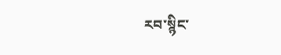རབ་སྙིང་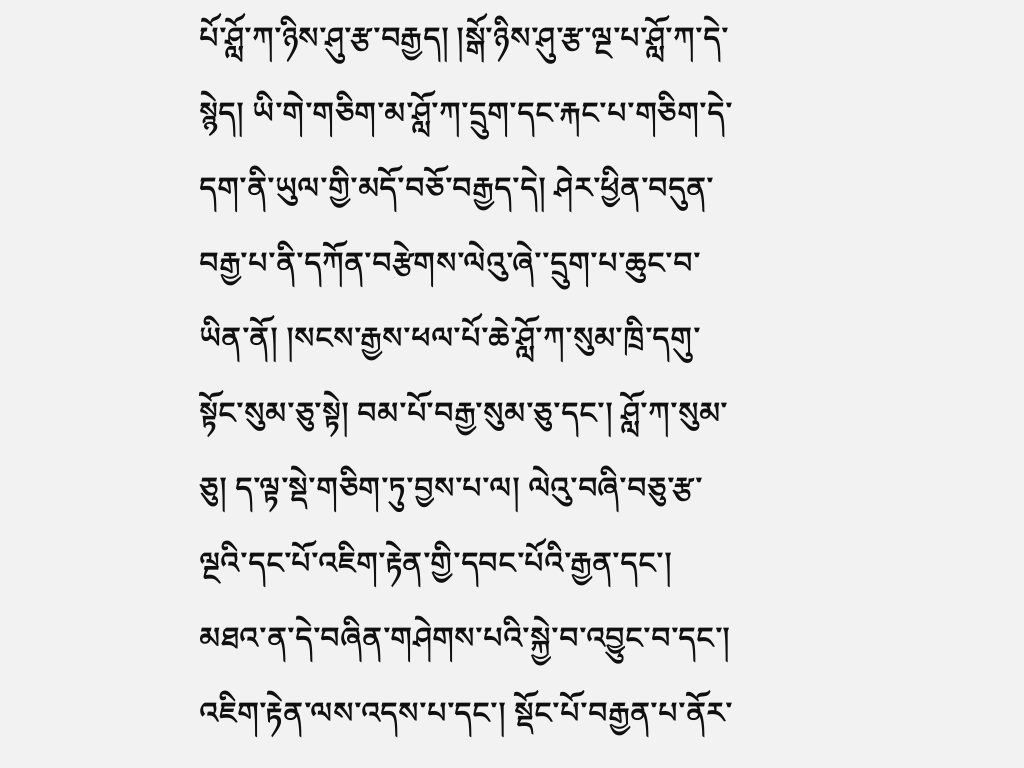པོ་ཤློ་ཀ་ཉིས་ཤུ་རྩ་བརྒྱད། །སྒོ་ཉིས་ཤུ་རྩ་ལྔ་པ་ཤློ་ཀ་དེ་སྙེད། ཡི་གེ་གཅིག་མ་ཤློ་ཀ་དྲུག་དང་རྐང་པ་གཅིག་དེ་དག་ནི་ཡུལ་གྱི་མདོ་བཅོ་བརྒྱད་དེ། ཤེར་ཕྱིན་བདུན་བརྒྱ་པ་ནི་དཀོན་བརྩེགས་ལེའུ་ཞེ་་དྲུག་པ་ཆུང་བ་ཡིན་ནོ། །སངས་རྒྱས་ཕལ་པོ་ཆེ་ཤློ་ཀ་སུམ་ཁྲི་དགུ་སྟོང་སུམ་ཅུ་སྟེ། བམ་པོ་བརྒྱ་སུམ་ཅུ་དང་། ཤློ་ཀ་སུམ་ཅུ། ད་ལྟ་སྡེ་གཅིག་ཏུ་བྱས་པ་ལ། ལེའུ་བཞི་བཅུ་རྩ་ལྔའི་དང་པོ་འཇིག་རྟེན་གྱི་དབང་པོའི་རྒྱན་དང་། མཐའ་ན་དེ་བཞིན་གཤེགས་པའི་སྐྱེ་བ་འབྱུང་བ་དང་། འཇིག་རྟེན་ལས་འདས་པ་དང་། སྡོང་པོ་བརྒྱན་པ་ནོར་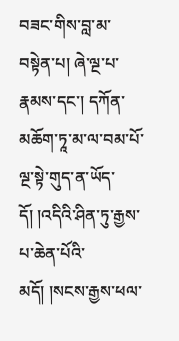བཟང་གིས་བླ་མ་བསྟེན་པ། ཞེ་ལྔ་པ་རྣམས་དང་། དཀོན་མཆོག་ཏཱ་མ་ལ་བམ་པོ་ལྔ་སྟེ་གུད་ན་ཡོད་དོ། །འདིའི་ཤིན་ཏུ་རྒྱས་པ་ཆེན་པོའི་མདོ། །སངས་རྒྱས་ཕལ་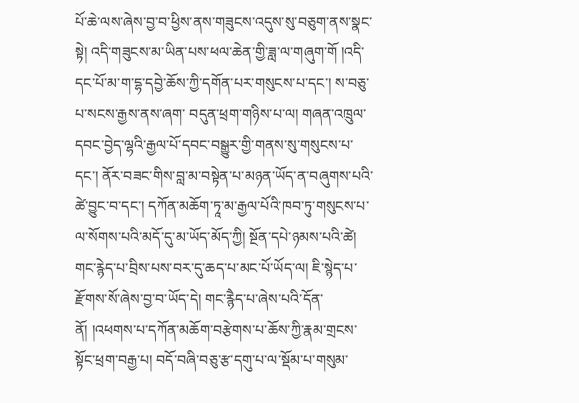པོ་ཆེ་ལས་ཞེས་བྱ་བ་ཕྱིས་ནས་གཟུངས་འདུས་སུ་བཅུག་ནས་སྣང་སྟེ། འདི་གཟུངས་མ་ཡིན་པས་ཕལ་ཆེན་གྱི་ཟླ་ལ་གཞུག་གོ །འདི་དང་པོ་མ་ག་དྷ་དབྱེ་ཆོས་ཀྱི་དགོན་པར་གསུངས་པ་དང་། ས་བཅུ་པ་སངས་རྒྱས་ནས་ཞག་ བདུན་ཕྲག་གཉིས་པ་ལ། གཞན་འཁྲུལ་དབང་བྱེད་ལྷའི་རྒྱལ་པོ་དབང་བསྒྱུར་གྱི་གནས་སུ་གསུངས་པ་དང་། ནོར་བཟང་གིས་བླ་མ་བསྟེན་པ་མཉན་ཡོད་ན་བཞུགས་པའི་ཚེ་བྱུང་བ་དང་། དཀོན་མཆོག་ཏཱ་མ་རྒྱལ་པོའི་ཁབ་ཏུ་གསུངས་པ་ལ་སོགས་པའི་མདོ་དུ་མ་ཡོད་མོད་ཀྱི། སྔོན་དཔེ་ཉམས་པའི་ཚེ། གང་རྙེད་པ་བྲིས་པས་བར་དུ་ཆད་པ་མང་པོ་ཡོད་ལ། ཇི་སྙེད་པ་རྫོགས་སོ་ཞེས་བྱ་བ་ཡོད་དེ། གང་རྙཻད་པ་ཞེས་པའི་དོན་ནོ། །འཕགས་པ་དཀོན་མཆོག་བརྩེགས་པ་ཆོས་ཀྱི་རྣམ་གྲངས་སྟོང་ཕྲག་བརྒྱ་པ། བདོ་བཞི་བཅུ་རྩ་དགུ་པ་ལ་སྡོམ་པ་གསུམ་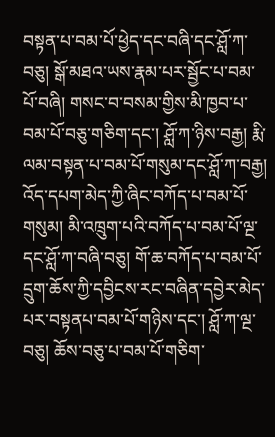བསྟན་པ་བམ་པོ་ཕྱེད་དང་བཞི་དང་ཤློ་ཀ་བཅུ། སྒོ་མཐའ་ཡས་རྣམ་པར་སྦྱོང་པ་བམ་པོ་བཞི། གསང་བ་བསམ་གྱིས་མི་ཁྱབ་པ་བམ་པོ་བཅུ་གཅིག་དང་། ཤློ་ཀ་ཉིས་བརྒྱ། རྨི་ལམ་བསྟན་པ་བམ་པོ་གསུམ་དང་ཤློ་ཀ་བརྒྱ། འོད་དཔག་མེད་ཀྱི་ཞིང་བཀོད་པ་བམ་པོ་གསུམ། མི་འཁྲུག་པའི་བཀོད་པ་བམ་པོ་ལྔ་དང་ཤློ་ཀ་བཞི་བཅུ། གོ་ཆ་བཀོད་པ་བམ་པོ་དྲུག་ཆོས་ཀྱི་དབྱིངས་རང་བཞིན་དབྱེར་མེད་པར་བསྟནཔ་བམ་པོ་གཉིས་དང་། ཤློ་ཀ་ལྔ་བཅུ། ཆོས་བཅུ་པ་བམ་པོ་གཅིག་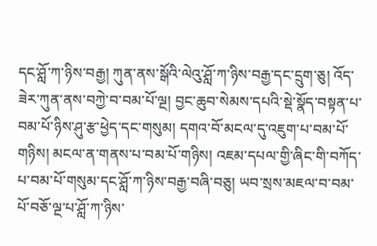དང་ཤློ་ཀ་ཉིས་བརྒྱ། ཀུན་ནས་སྒོའི་ལེའུ་ཤློ་ཀ་ཉིས་བརྒྱ་དང་དྲུག་ཅུ། འོད་ཟེར་ཀུན་ནས་བཀྱེ་བ་བམ་པོ་ལྔ། བྱང་ཆུབ་སེམས་དཔའི་སྡེ་སྣོད་བསྟན་པ་བམ་པོ་ཉིས་ཤུ་རྩ་ཕྱེད་དང་གསུམ། དགའ་བོ་མངལ་དུ་འཇུག་པ་བམ་པོ་གཉིས། མངལ་ན་གནས་པ་བམ་པོ་གཉིས། འཇམ་དཔལ་གྱི་ཞིང་གི་བཀོད་པ་བམ་པོ་གསུམ་དང་ཤློ་ཀ་ཉིས་བརྒྱ་བཞི་བཅུ། ཡབ་སྲས་མཇལ་བ་བམ་པོ་བཅོ་ལྔ་པ་ཤློ་ཀ་ཉིས་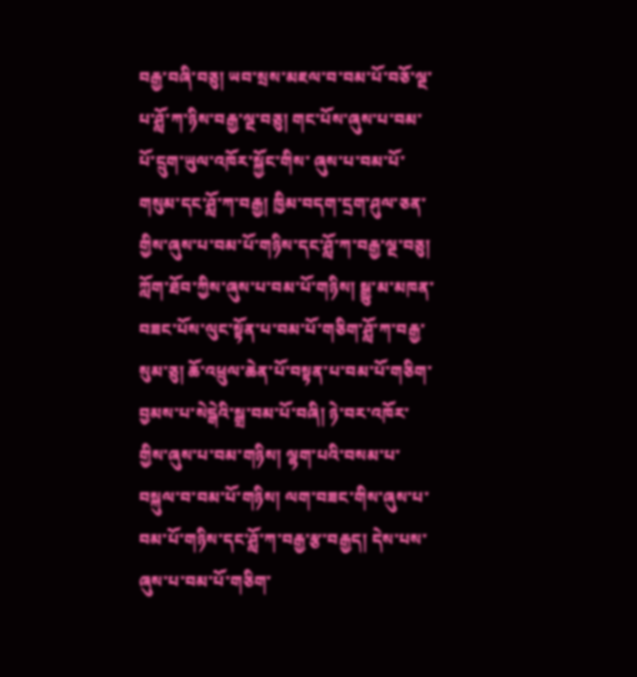བརྒྱ་བཞི་བཅུ། ཡབ་སྲས་མཇལ་བ་བམ་པོ་བཅོ་ལྔ་པ་ཤློ་ཀ་ཉིས་བརྒྱ་ལྔ་བཅུ། གང་པོས་ཞུས་པ་བམ་པོ་དྲུག་ཡུལ་འཁོར་སྐྱོང་གིས་ ཞུས་པ་བམ་པོ་གསུམ་དང་ཤློ་ཀ་བརྒྱ། ཁྱིམ་བདག་དྲག་ཤུལ་ཅན་གྱིས་ཞུས་པ་བམ་པོ་གཉིས་དང་ཤློ་ཀ་བརྒྱ་ལྔ་བཅུ། ཀློག་ཐོབ་ཀྱིས་ཞུས་པ་བམ་པོ་གཉིས། སྒྱུ་མ་མཁན་བཟང་པོས་ལུང་སྟོན་པ་བམ་པོ་གཅིག་ཤློ་ཀ་བརྒྱ་སུམ་ཅུ། ཆོ་འཕྲུལ་ཆེན་པོ་བསྟན་པ་བམ་པོ་གཅིག་བྱམས་པ་སེདྒེའི་སྒྲ་བམ་པོ་བཞི། ཉེ་བར་འཁོར་གྱིས་ཞུས་པ་བམ་གཉིས། ལྷག་པའི་བསམ་པ་བསྐུལ་བ་བམ་པོ་གཉིས། ལག་བཟང་གིས་ཞུས་པ་བམ་པོ་གཉིས་དང་ཤློ་ཀ་བརྒྱ་རྩ་བརྒྱད། དེས་པས་ཞུས་པ་བམ་པོ་གཅིག་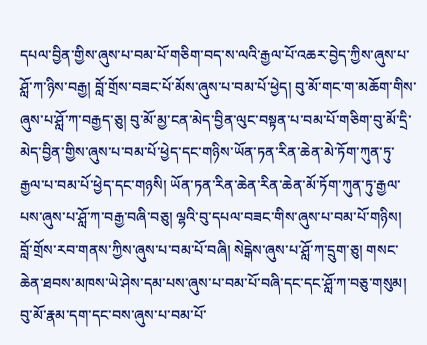དཔལ་བྱིན་གྱིས་ཞུས་པ་བམ་པོ་གཅིག་བད་ས་ལའི་རྒྱལ་པོ་འཆར་བྱེད་ཀྱིས་ཞུས་པ་ཤློ་ཀ་ཉིས་བརྒྱ། བློ་གྲོས་བཟང་པོ་མོས་ཞུས་པ་བམ་པོ་ཕྱེད། བུ་མོ་གང་ག་མཆོག་གིས་ཞུས་པ་ཤློ་ཀ་བརྒྱད་ཅུ། བུ་མོ་མྱ་ངན་མེད་བྱིན་ལུང་བསྟན་པ་བམ་པོ་གཅིག་བུ་མོ་དྲི་མེད་བྱིན་གྱིས་ཞུས་པ་བམ་པོ་ཕྱེད་དང་གཉིས་ཡོན་ཏན་རིན་ཆེན་མེ་ཏོག་ཀུན་ཏུ་རྒྱལ་པ་བམ་པོ་ཕྱེད་དང་གཉསི། ཡོན་ཏན་རིན་ཆེན་རིན་ཆེན་མོ་ཏོག་ཀུན་ཏུ་རྒྱལ་པས་ཞུས་པ་ཤློ་ཀ་བརྒྱ་བཞི་བཅུ། ལྷའི་བུ་དཔལ་བཟང་གིས་ཞུས་པ་བམ་པོ་གཉིས། བློ་གྲོས་རབ་གནས་ཀྱིས་ཞུས་པ་བམ་པོ་བཞི། སེདྒེས་ཞུས་པ་ཤློ་ཀ་དྲུག་ཅུ། གསང་ཆེན་ཐབས་མཁས་ཡེ་ཤེས་དམ་པས་ཞུས་པ་བམ་པོ་བཞི་དང་དང་ཤློ་ཀ་བཅུ་གསུམ། བུ་མོ་རྣམ་དག་དང་བས་ཞུས་པ་བམ་པོ་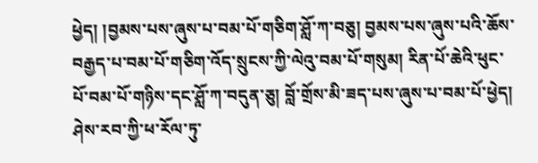ཕྱེད། །བྱམས་པས་ཞུས་པ་བམ་པོ་གཅིག་ཤློ་ཀ་བཅུ། བྱམས་པས་ཞུས་པའི་ཆོས་བརྒྱད་པ་བམ་པོ་གཅིག་འོད་སྲུངས་ཀྱི་ལེའུ་བམ་པོ་གསུམ། རིན་པོ་ཆེའི་ཕུང་པོ་བམ་པོ་གཉིས་དང་ཤློ་ཀ་བདུན་ཅུ། བློ་གྲོས་མི་ཟད་པས་ཞུས་པ་བམ་པོ་ཕྱེད། ཤེས་རབ་ཀྱི་ཕ་རོལ་ཏུ་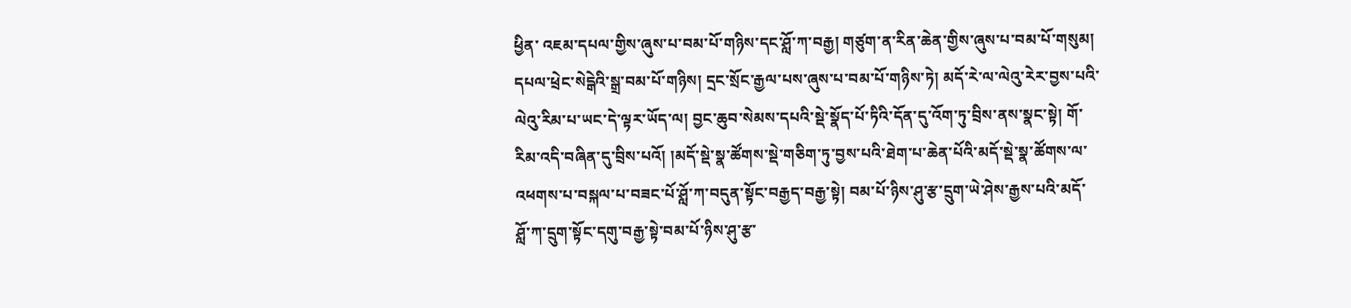ཕྱིན་ འཇམ་དཔལ་གྱིས་ཞུས་པ་བམ་པོ་གཉིས་དང་ཤློ་ཀ་བརྒྱ། གཙུག་ན་རིན་ཆེན་གྱིས་ཞུས་པ་བམ་པོ་གསུམ། དཔལ་ཕྲེང་སེདྒེའི་སྒྲ་བམ་པོ་གཉིས། དྲང་སྲོང་རྒྱལ་པས་ཞུས་པ་བམ་པོ་གཉིས་ཏེ། མདོ་རེ་ལ་ལེའུ་རེར་བྱས་པའི་ལེའུ་རིམ་པ་ཡང་དེ་ལྟར་ཡོད་ལ། བྱང་ཆུབ་སེམས་དཔའི་སྡེ་སྣོད་པོ་ཏིའི་དོན་དུ་འོག་ཏུ་བྲིས་ནས་སྣང་སྟེ། གོ་རིམ་འདི་བཞིན་དུ་བྲིས་པའོ། །མདོ་སྡེ་སྣ་ཚོགས་སྡེ་གཅིག་ཏུ་བྱས་པའི་ཐེག་པ་ཆེན་པོའི་མདོ་སྡེ་སྣ་ཚོགས་ལ་འཕགས་པ་བསྐལ་པ་བཟང་པོ་ཤློ་ཀ་བདུན་སྟོང་བརྒྱད་བརྒྱ་སྟེ། བམ་པོ་ཉིས་ཤུ་རྩ་དྲུག་ཡེ་ཤེས་རྒྱས་པའི་མདོ་ཤློ་ཀ་དྲུག་སྟོང་དགུ་བརྒྱ་སྟེ་བམ་པོ་ཉིས་ཤུ་རྩ་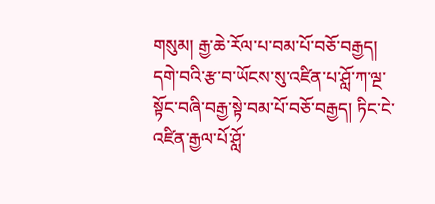གསུམ། རྒྱ་ཆེ་རོལ་པ་བམ་པོ་བཅོ་བརྒྱད། དགེ་བའི་རྩ་བ་ཡོངས་སུ་འཛིན་པ་ཤློ་ཀ་ལྔ་སྟོང་བཞི་བརྒྱ་སྟེ་བམ་པོ་བཅོ་བརྒྱད། ཏིང་ངེ་འཛིན་རྒྱལ་པོ་ཤློ་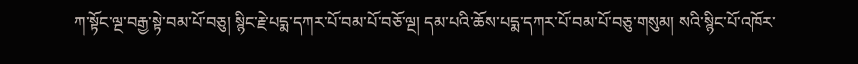ཀ་སྟོང་ལྔ་བརྒྱ་སྟེ་བམ་པོ་བཅུ། སྙིང་རྗེ་པདྨ་དཀར་པོ་བམ་པོ་བཅོ་ལྔ། དམ་པའི་ཆོས་པདྨ་དཀར་པོ་བམ་པོ་བཅུ་གསུམ། སའི་སྙིང་པོ་འཁོར་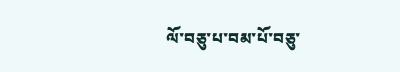ལོ་བཅུ་པ་བམ་པོ་བཅུ་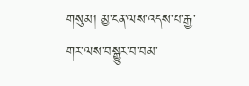གསུམ། མྱ་ངན་ལས་འདས་པ་རྒྱ་གར་ལས་བསྒྱུར་བ་བམ་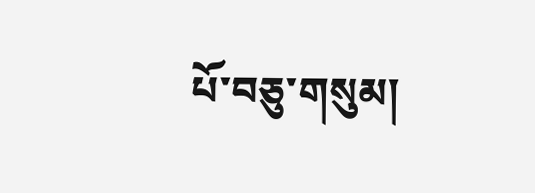པོ་བཅུ་གསུམ།